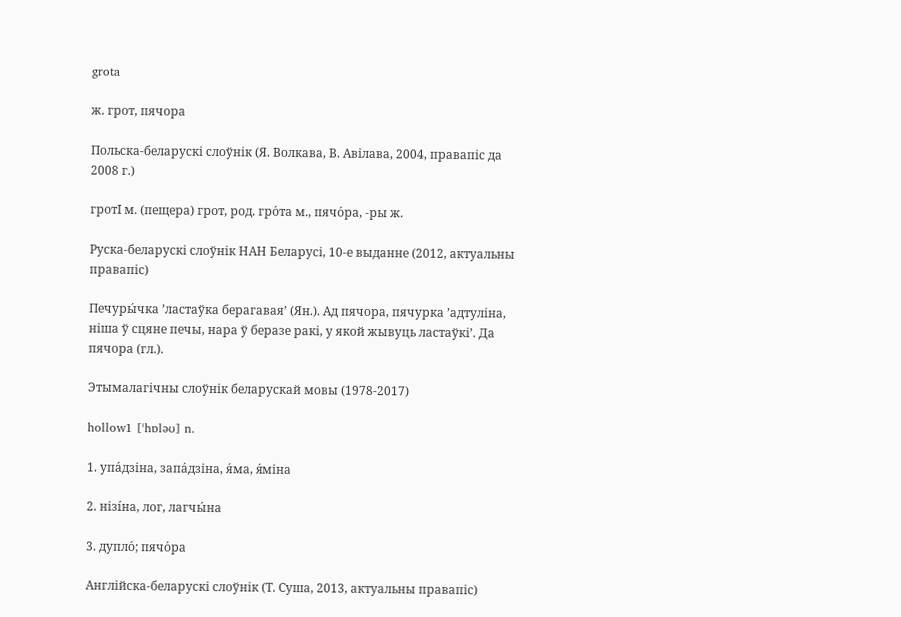grota

ж. грот, пячора

Польска-беларускі слоўнік (Я. Волкава, В. Авілава, 2004, правапіс да 2008 г.)

гротI м. (пещера) грот, род. гро́та м., пячо́ра, -ры ж.

Руска-беларускі слоўнік НАН Беларусі, 10-е выданне (2012, актуальны правапіс)

Печуры́чка ’ластаўка берагавая’ (Ян.). Ад пячора, пячурка ’адтуліна, ніша ў сцяне печы, нара ў беразе ракі, у якой жывуць ластаўкі’. Да пячора (гл.).

Этымалагічны слоўнік беларускай мовы (1978-2017)

hollow1 [ˈhɒləʊ] n.

1. упа́дзіна, запа́дзіна, я́ма, я́міна

2. нізі́на, лог, лагчы́на

3. дупло́; пячо́ра

Англійска-беларускі слоўнік (Т. Суша, 2013, актуальны правапіс)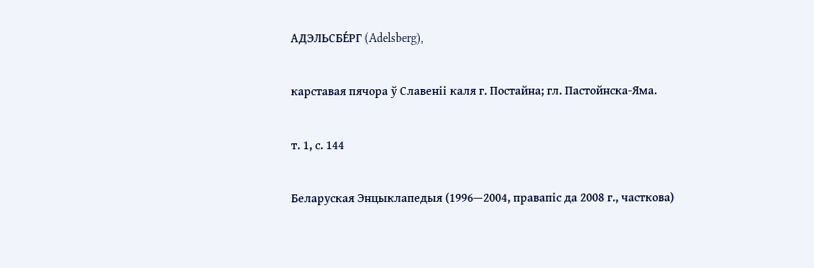АДЭЛЬСБЕ́РГ (Adelsberg),

карставая пячора ў Славеніі каля г. Постайна; гл. Пастойнска-Яма.

т. 1, с. 144

Беларуская Энцыклапедыя (1996—2004, правапіс да 2008 г., часткова)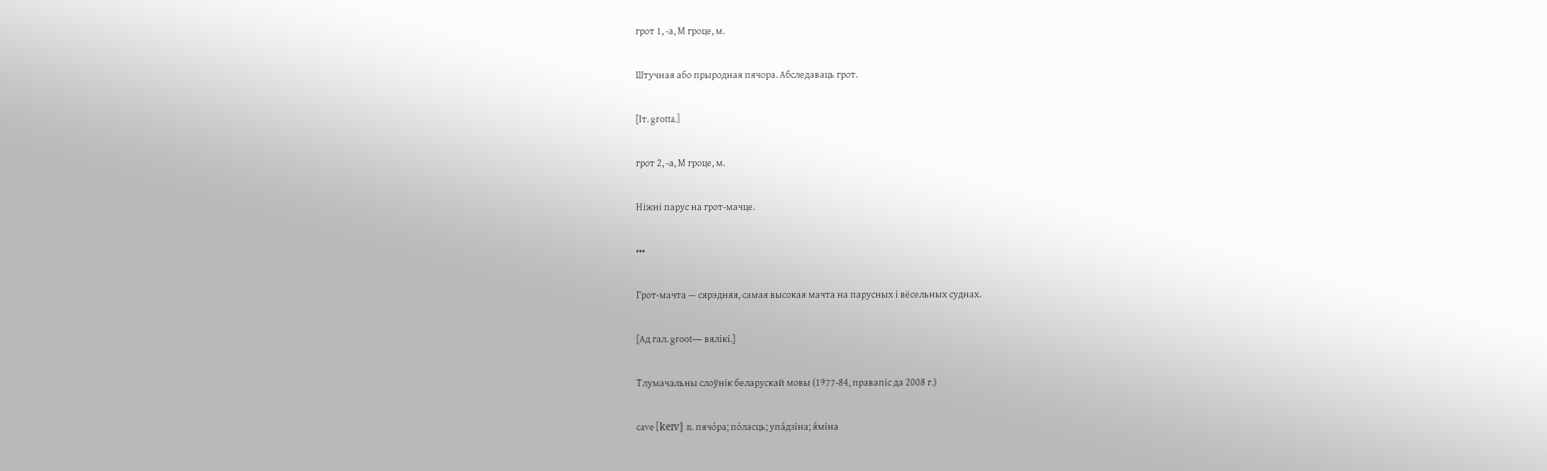грот 1, ‑а, М гроце, м.

Штучная або прыродная пячора. Абследаваць грот.

[Іт. grotta.]

грот 2, ‑а, М гроце, м.

Ніжні парус на грот-мачце.

•••

Грот-мачта — сярэдняя, самая высокая мачта на парусных і вёсельных суднах.

[Ад гал. groot— вялікі.]

Тлумачальны слоўнік беларускай мовы (1977-84, правапіс да 2008 г.)

cave [keɪv] n. пячо́ра; по́ласць; упа́дзіна; я́міна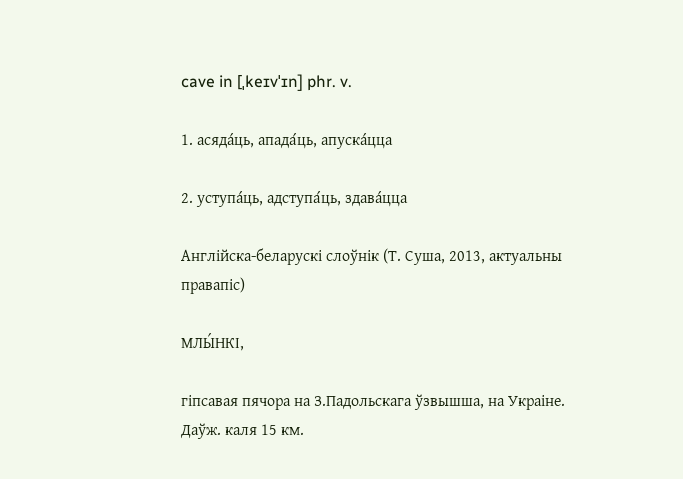cave in [ˌkeɪvˈɪn] phr. v.

1. асяда́ць, апада́ць, апуска́цца

2. уступа́ць, адступа́ць, здава́цца

Англійска-беларускі слоўнік (Т. Суша, 2013, актуальны правапіс)

МЛЫ́НКІ,

гіпсавая пячора на З.Падольскага ўзвышша, на Украіне. Даўж. каля 15 км.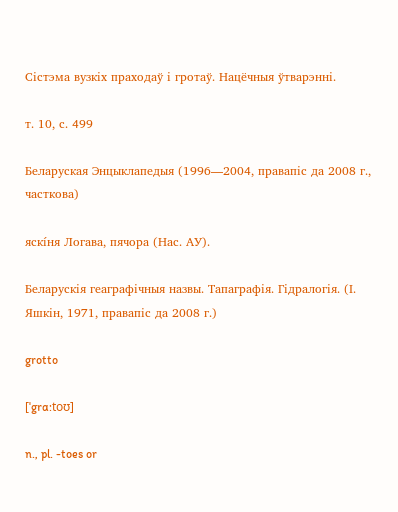Сістэма вузкіх праходаў і гротаў. Нацёчныя ўтварэнні.

т. 10, с. 499

Беларуская Энцыклапедыя (1996—2004, правапіс да 2008 г., часткова)

яскі́ня Логава, пячора (Нас. АУ).

Беларускія геаграфічныя назвы. Тапаграфія. Гідралогія. (І. Яшкін, 1971, правапіс да 2008 г.)

grotto

[ˈgrɑ:toʊ]

n., pl. -toes or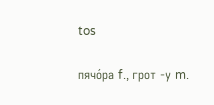tos

пячо́ра f., грот -у m.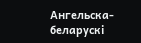Ангельска-беларускі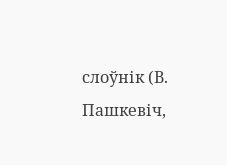слоўнік (В. Пашкевіч,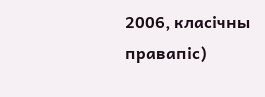2006, класічны правапіс)